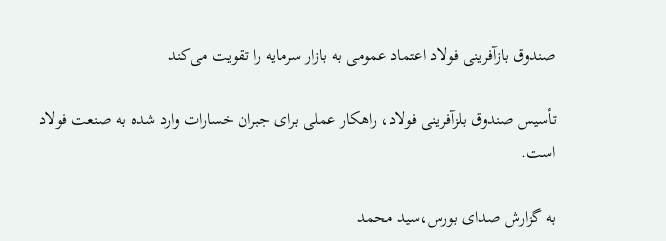صندوق بازآفرینی فولاد اعتماد عمومی به بازار سرمایه را تقویت می‌کند

تأسیس صندوق بلزآفرینی فولاد، راهکار عملی برای جبران خسارات وارد شده به صنعت فولاد است.

به گزارش صدای بورس،سید محمد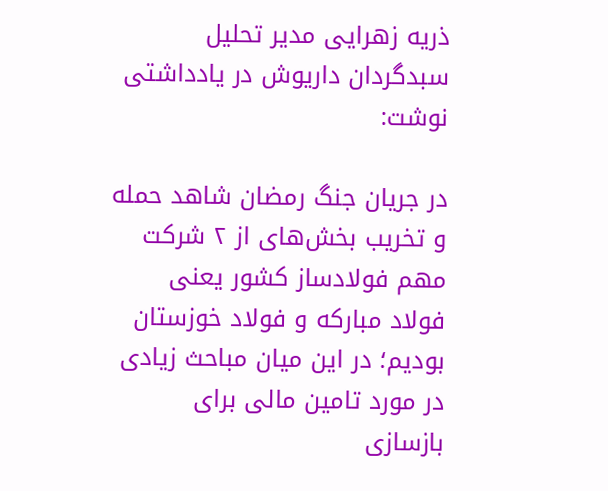ذریه زهرایی مدیر تحلیل سبدگردان داریوش در یادداشتی نوشت:

در جریان جنگ رمضان شاهد حمله و تخریب بخش‌های از ۲ شرکت مهم فولادساز کشور یعنی فولاد مبارکه و فولاد خوزستان بودیم؛ در این میان مباحث زیادی در مورد تامین مالی برای بازسازی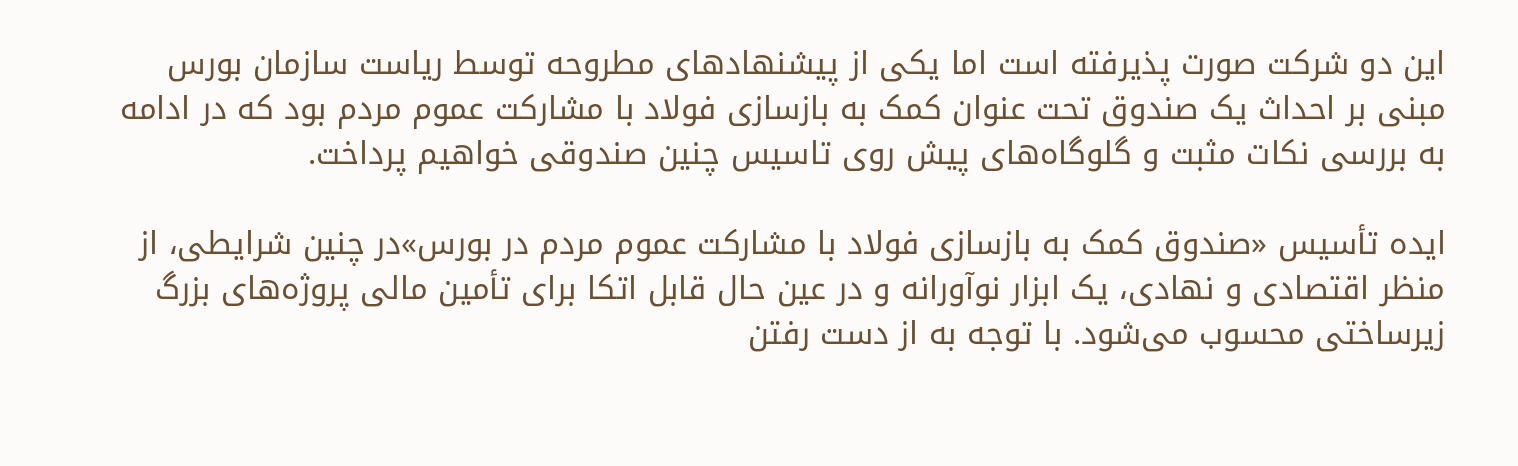این دو شرکت صورت پذیرفته است اما یکی از پیشنهادهای مطروحه توسط ریاست سازمان بورس مبنی بر احداث یک صندوق تحت عنوان کمک به بازسازی فولاد با مشارکت عموم مردم بود که در ادامه به بررسی نکات مثبت و گلوگاه‌های پیش روی تاسیس چنین صندوقی خواهیم پرداخت.

ایده تأسیس «صندوق کمک به بازسازی فولاد با مشارکت عموم مردم در بورس»در چنین شرایطی، از منظر اقتصادی و نهادی، یک ابزار نوآورانه و در عین حال قابل اتکا برای تأمین مالی پروژه‌های بزرگ زیرساختی محسوب می‌شود. با توجه به از دست رفتن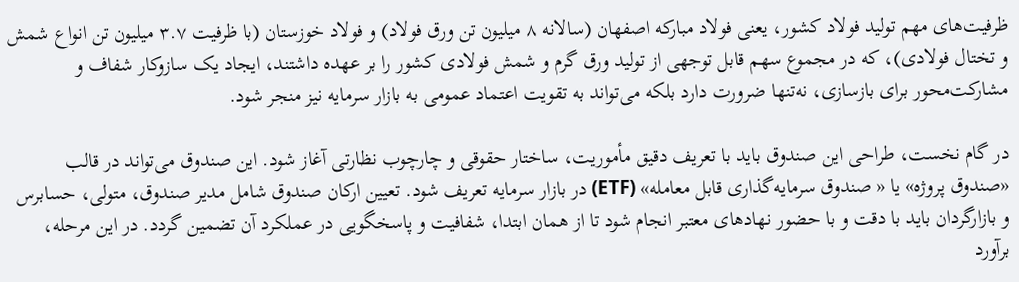ظرفیت‌های مهم تولید فولاد کشور، یعنی فولاد مبارکه اصفهان (سالانه ۸ میلیون تن ورق فولاد) و فولاد خوزستان (با ظرفیت ۳.۷ میلیون تن انواع شمش و تختال فولادی)، که در مجموع سهم قابل توجهی از تولید ورق گرم و شمش فولادی کشور را بر عهده داشتند، ایجاد یک سازوکار شفاف و مشارکت‌محور برای بازسازی، نه‌تنها ضرورت دارد بلکه می‌تواند به تقویت اعتماد عمومی به بازار سرمایه نیز منجر شود.

در گام نخست، طراحی این صندوق باید با تعریف دقیق مأموریت، ساختار حقوقی و چارچوب نظارتی آغاز شود. این صندوق می‌تواند در قالب «صندوق پروژه» یا « صندوق سرمایه‌گذاری قابل معامله» (ETF) در بازار سرمایه تعریف شود. تعیین ارکان صندوق شامل مدیر صندوق، متولی، حسابرس و بازارگردان باید با دقت و با حضور نهادهای معتبر انجام شود تا از همان ابتدا، شفافیت و پاسخگویی در عملکرد آن تضمین گردد. در این مرحله، برآورد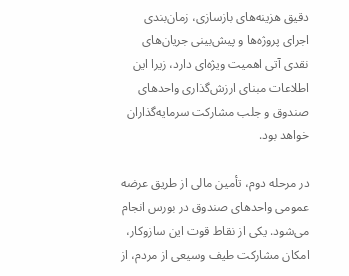دقیق هزینه‌های بازسازی، زمان‌بندی اجرای پروژه‌ها و پیش‌بینی جریان‌های نقدی آتی اهمیت ویژه‌ای دارد، زیرا این اطلاعات مبنای ارزش‌گذاری واحدهای صندوق و جلب مشارکت سرمایه‌گذاران خواهد بود.

در مرحله دوم، تأمین مالی از طریق عرضه عمومی واحدهای صندوق در بورس انجام می‌شود. یکی از نقاط قوت این سازوکار، امکان مشارکت طیف وسیعی از مردم، از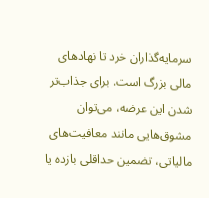سرمایه‌گذاران خرد تا نهادهای مالی بزرگ است. برای جذاب‌تر شدن این عرضه، می‌توان مشوق‌هایی مانند معافیت‌های مالیاتی، تضمین حداقلی بازده یا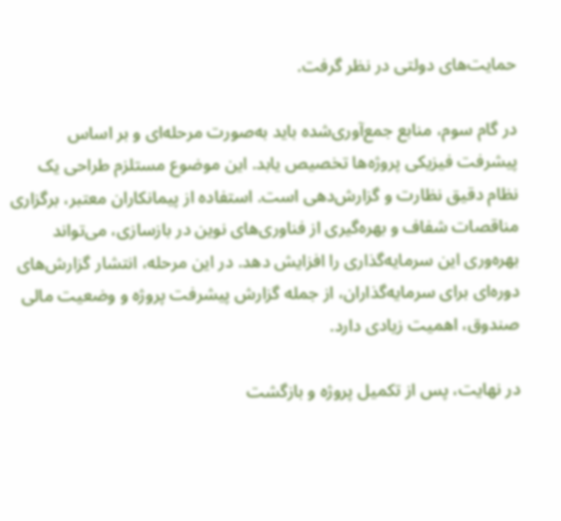حمایت‌های دولتی در نظر گرفت.

در گام سوم، منابع جمع‌آوری‌شده باید به‌صورت مرحله‌ای و بر اساس پیشرفت فیزیکی پروژه‌ها تخصیص یابد. این موضوع مستلزم طراحی یک نظام دقیق نظارت و گزارش‌دهی است. استفاده از پیمانکاران معتبر، برگزاری مناقصات شفاف و بهره‌گیری از فناوری‌های نوین در بازسازی، می‌تواند بهره‌وری این سرمایه‌گذاری را افزایش دهد. در این مرحله، انتشار گزارش‌های دوره‌ای برای سرمایه‌گذاران، از جمله گزارش پیشرفت پروژه و وضعیت مالی صندوق، اهمیت زیادی دارد.

در نهایت، پس از تکمیل پروژه و بازگشت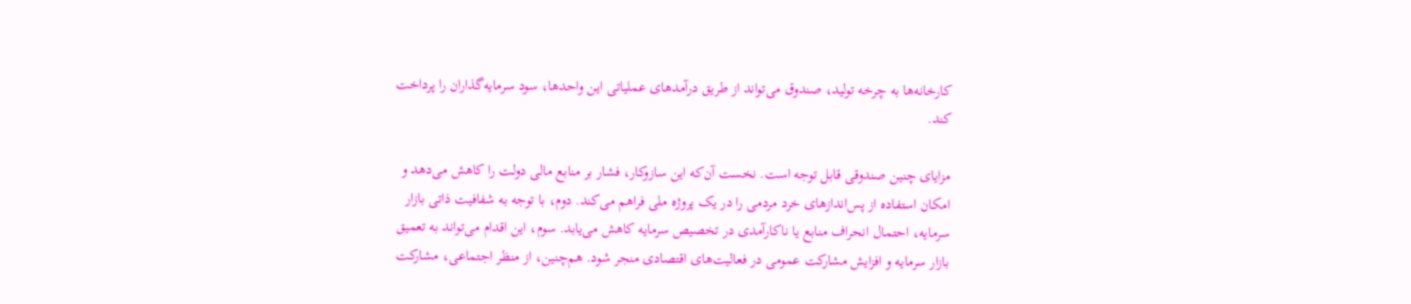کارخانه‌ها به چرخه تولید، صندوق می‌تواند از طریق درآمدهای عملیاتی این واحدها، سود سرمایه‌گذاران را پرداخت کند.

مزایای چنین صندوقی قابل توجه است. نخست آن‌که این سازوکار، فشار بر منابع مالی دولت را کاهش می‌دهد و امکان استفاده از پس‌اندازهای خرد مردمی را در یک پروژه ملی فراهم می‌کند. دوم، با توجه به شفافیت ذاتی بازار سرمایه، احتمال انحراف منابع یا ناکارآمدی در تخصیص سرمایه کاهش می‌یابد. سوم، این اقدام می‌تواند به تعمیق بازار سرمایه و افزایش مشارکت عمومی در فعالیت‌های اقتصادی منجر شود. هم‌چنین، از منظر اجتماعی، مشارکت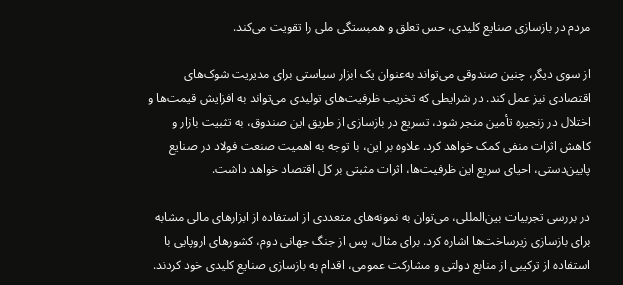مردم در بازسازی صنایع کلیدی، حس تعلق و همبستگی ملی را تقویت می‌کند.

از سوی دیگر، چنین صندوقی می‌تواند به‌عنوان یک ابزار سیاستی برای مدیریت شوک‌های اقتصادی نیز عمل کند. در شرایطی که تخریب ظرفیت‌های تولیدی می‌تواند به افزایش قیمت‌ها و اختلال در زنجیره تأمین منجر شود، تسریع در بازسازی از طریق این صندوق، به تثبیت بازار و کاهش اثرات منفی کمک خواهد کرد. علاوه بر این، با توجه به اهمیت صنعت فولاد در صنایع پایین‌دستی، احیای سریع این ظرفیت‌ها، اثرات مثبتی بر کل اقتصاد خواهد داشت.

در بررسی تجربیات بین‌المللی، می‌توان به نمونه‌های متعددی از استفاده از ابزارهای مالی مشابه برای بازسازی زیرساخت‌ها اشاره کرد. برای مثال، پس از جنگ جهانی دوم، کشورهای اروپایی با استفاده از ترکیبی از منابع دولتی و مشارکت عمومی، اقدام به بازسازی صنایع کلیدی خود کردند.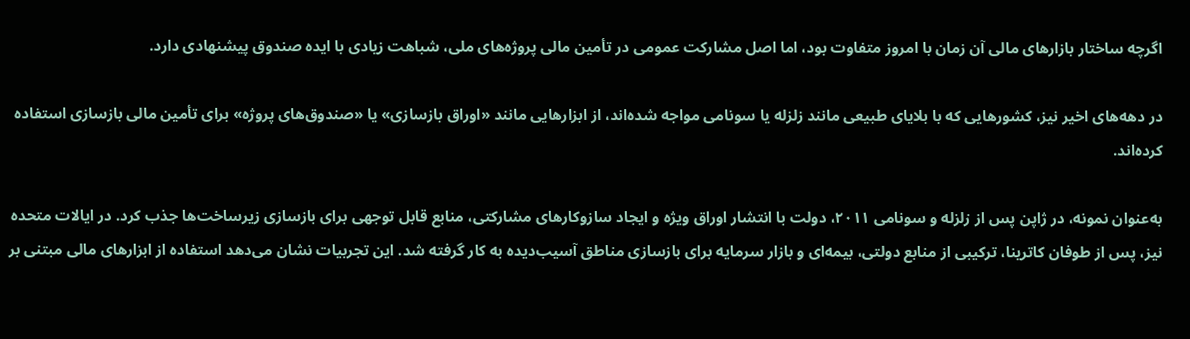اگرچه ساختار بازارهای مالی آن زمان با امروز متفاوت بود، اما اصل مشارکت عمومی در تأمین مالی پروژه‌های ملی، شباهت زیادی با ایده صندوق پیشنهادی دارد.

در دهه‌های اخیر نیز، کشورهایی که با بلایای طبیعی مانند زلزله یا سونامی مواجه شده‌اند، از ابزارهایی مانند «اوراق بازسازی» یا «صندوق‌های پروژه» برای تأمین مالی بازسازی استفاده کرده‌اند.

به‌عنوان نمونه، در ژاپن پس از زلزله و سونامی ۲۰۱۱‌، دولت با انتشار اوراق ویژه و ایجاد سازوکارهای مشارکتی، منابع قابل توجهی برای بازسازی زیرساخت‌ها جذب کرد. در ایالات متحده نیز، پس از طوفان کاترینا، ترکیبی از منابع دولتی، بیمه‌ای و بازار سرمایه برای بازسازی مناطق آسیب‌دیده به کار گرفته شد. این تجربیات نشان می‌دهد استفاده از ابزارهای مالی مبتنی بر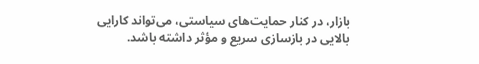بازار، در کنار حمایت‌های سیاستی، می‌تواند کارایی بالایی در بازسازی سریع و مؤثر داشته باشد.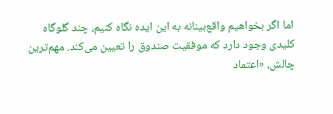اما اگر بخواهیم واقع‌بینانه به این ایده نگاه کنیم، چند گلوگاه کلیدی وجود دارد که موفقیت صندوق را تعیین می‌کند. مهم‌ترین چالش، «اعتماد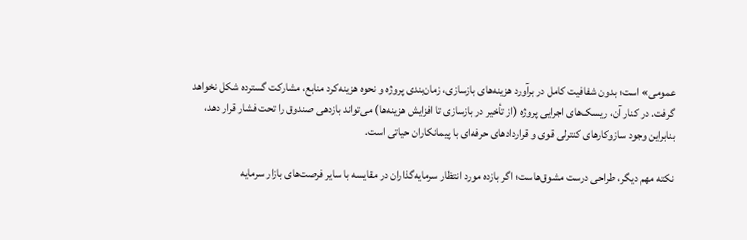عمومی» است؛ بدون شفافیت کامل در برآورد هزینه‌های بازسازی، زمان‌بندی پروژه و نحوه هزینه‌کرد منابع، مشارکت گسترده شکل نخواهد گرفت. در کنار آن، ریسک‌های اجرایی پروژه (از تأخیر در بازسازی تا افزایش هزینه‌ها) می‌تواند بازدهی صندوق را تحت فشار قرار دهد، بنابراین وجود سازوکارهای کنترلی قوی و قراردادهای حرفه‌ای با پیمانکاران حیاتی است.

نکته مهم دیگر، طراحی درست مشوق‌هاست؛ اگر بازده مورد انتظار سرمایه‌گذاران در مقایسه با سایر فرصت‌های بازار سرمایه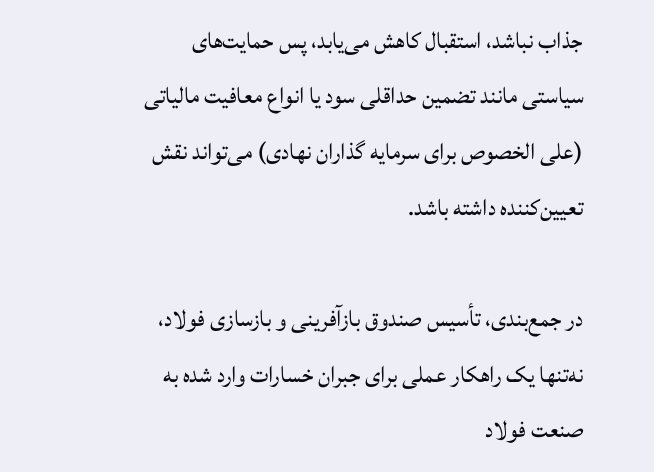جذاب نباشد، استقبال کاهش می‌یابد، پس حمایت‌های سیاستی مانند تضمین حداقلی سود یا انواع معافیت مالیاتی (علی الخصوص برای سرمایه گذاران نهادی) می‌تواند نقش تعیین‌کننده داشته باشد.

در جمع‌بندی، تأسیس صندوق بازآفرینی و بازسازی فولاد، نه‌تنها یک راهکار عملی برای جبران خسارات وارد شده به صنعت فولاد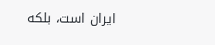ایران است، بلکه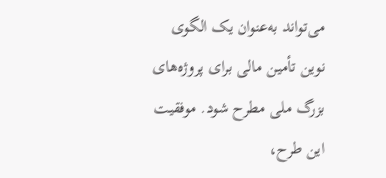می‌تواند به‌عنوان یک الگوی نوین تأمین مالی برای پروژه‌های بزرگ ملی مطرح شود. موفقیت این طرح،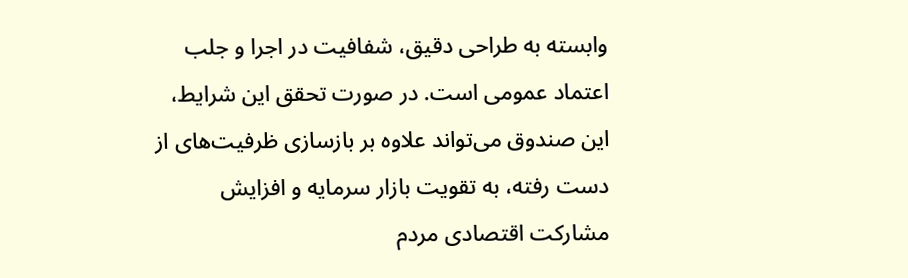وابسته به طراحی دقیق، شفافیت در اجرا و جلب اعتماد عمومی است. در صورت تحقق این شرایط، این صندوق می‌تواند علاوه بر بازسازی ظرفیت‌های از دست رفته، به تقویت بازار سرمایه و افزایش مشارکت اقتصادی مردم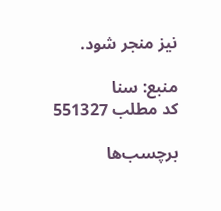نیز منجر شود.

منبع: سنا
کد مطلب 551327

برچسب‌ها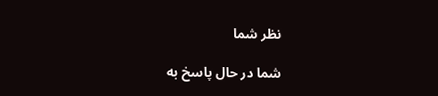نظر شما

شما در حال پاسخ به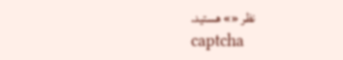نظر «» هستید.
captcha